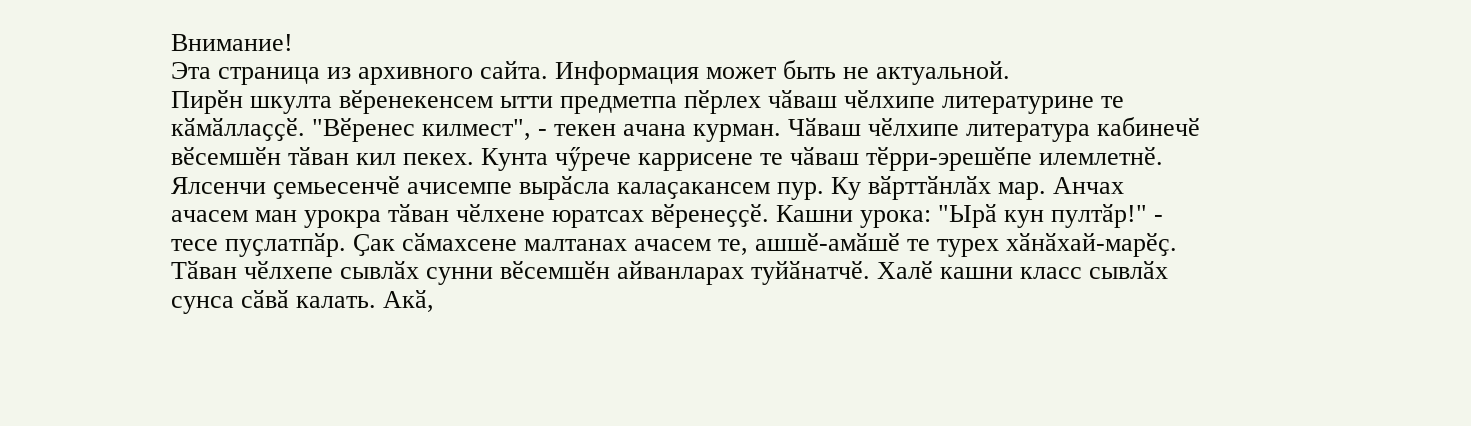Внимание!
Эта страница из архивного сайта. Информация может быть не актуальной.
Пирӗн шкулта вӗренекенсем ытти предметпа пӗрлех чӑваш чӗлхипе литературине те кӑмӑллаҫҫӗ. "Вӗренес килмест", - текен ачана курман. Чӑваш чӗлхипе литература кабинечӗ вӗсемшӗн тӑван кил пекех. Кунта чӳрече каррисене те чӑваш тӗрри-эрешӗпе илемлетнӗ.
Ялсенчи ҫемьесенчӗ ачисемпе вырӑсла калаҫакансем пур. Ку вӑрттӑнлӑх мар. Анчах ачасем ман урокра тӑван чӗлхене юратсах вӗренеҫҫӗ. Кашни урока: "Ырӑ кун пултӑр!" - тесе пуҫлатпӑр. Ҫак сӑмахсене малтанах ачасем те, ашшӗ-амӑшӗ те турех хӑнӑхай-марӗҫ. Тӑван чӗлхепе сывлӑх сунни вӗсемшӗн айванларах туйӑнатчӗ. Халӗ кашни класс сывлӑх сунса сӑвӑ калать. Акӑ,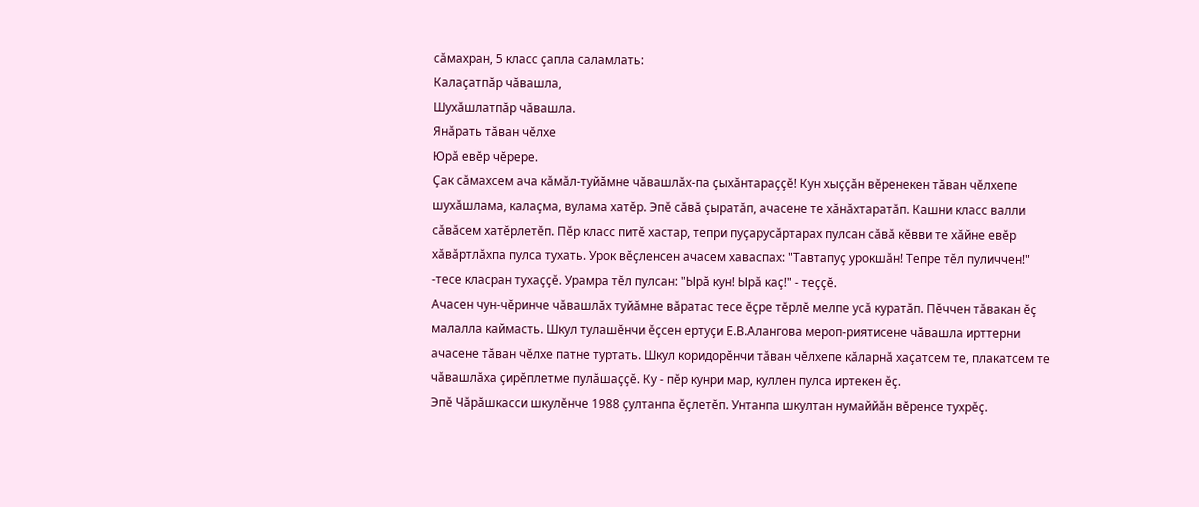сӑмахран, 5 класс ҫапла саламлать:
Калаҫатпӑр чӑвашла,
Шухӑшлатпӑр чӑвашла.
Янӑрать тӑван чӗлхе
Юрӑ евӗр чӗрере.
Ҫак сӑмахсем ача кӑмӑл-туйӑмне чӑвашлӑх-па ҫыхӑнтараҫҫӗ! Кун хыҫҫӑн вӗренекен тӑван чӗлхепе шухӑшлама, калаҫма, вулама хатӗр. Эпӗ сӑвӑ ҫыратӑп, ачасене те хӑнӑхтаратӑп. Кашни класс валли сӑвӑсем хатӗрлетӗп. Пӗр класс питӗ хастар, тепри пуҫарусӑртарах пулсан сӑвӑ кӗвви те хӑйне евӗр хӑвӑртлӑхпа пулса тухать. Урок вӗҫленсен ачасем хаваспах: "Тавтапуҫ урокшӑн! Тепре тӗл пуличчен!" -тесе класран тухаҫҫӗ. Урамра тӗл пулсан: "Ырӑ кун! Ырӑ каҫ!" - теҫҫӗ.
Ачасен чун-чӗринче чӑвашлӑх туйӑмне вӑратас тесе ӗҫре тӗрлӗ мелпе усӑ куратӑп. Пӗччен тӑвакан ӗҫ малалла каймасть. Шкул тулашӗнчи ӗҫсен ертуҫи Е.В.Алангова мероп-риятисене чӑвашла ирттерни ачасене тӑван чӗлхе патне туртать. Шкул коридорӗнчи тӑван чӗлхепе кӑларнӑ хаҫатсем те, плакатсем те чӑвашлӑха ҫирӗплетме пулӑшаҫҫӗ. Ку - пӗр кунри мар, куллен пулса иртекен ӗҫ.
Эпӗ Чӑрӑшкасси шкулӗнче 1988 ҫултанпа ӗҫлетӗп. Унтанпа шкултан нумаййӑн вӗренсе тухрӗҫ.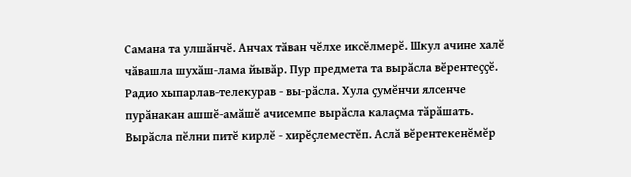Самана та улшӑнчӗ. Анчах тӑван чӗлхе иксӗлмерӗ. Шкул ачине халӗ чӑвашла шухӑш-лама йывӑр. Пур предмета та вырӑсла вӗрентеҫҫӗ. Радио хыпарлав-телекурав - вы-рӑсла. Хула ҫумӗнчи ялсенче пурӑнакан ашшӗ-амӑшӗ ачисемпе вырӑсла калаҫма тӑрӑшать.
Вырӑсла пӗлни питӗ кирлӗ - хирӗҫлеместӗп. Аслӑ вӗрентекенӗмӗр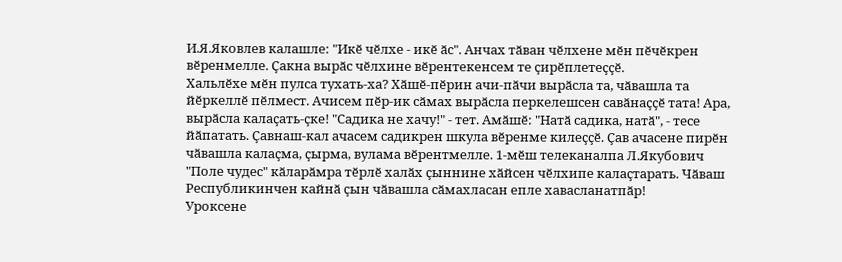И.Я.Яковлев калашле: "Икӗ чӗлхе - икӗ ӑс". Анчах тӑван чӗлхене мӗн пӗчӗкрен вӗренмелле. Ҫакна вырӑс чӗлхине вӗрентекенсем те ҫирӗплетеҫҫӗ.
Хальлӗхе мӗн пулса тухать-ха? Хӑшӗ-пӗрин ачи-пӑчи вырӑсла та, чӑвашла та йӗркеллӗ пӗлмест. Ачисем пӗр-ик сӑмах вырӑсла перкелешсен савӑнаҫҫӗ тата! Ара, вырӑсла калаҫать-ҫке! "Садика не хачу!" - тет. Амӑшӗ: "Натӑ садика, натӑ", - тесе йӑпатать. Ҫавнаш-кал ачасем садикрен шкула вӗренме килеҫҫӗ. Ҫав ачасене пирӗн чӑвашла калаҫма, ҫырма, вулама вӗрентмелле. 1-мӗш телеканалпа Л.Якубович "Поле чудес" кӑларӑмра тӗрлӗ халӑх ҫыннине хӑйсен чӗлхипе калаҫтарать. Чӑваш Республикинчен кайнӑ ҫын чӑвашла сӑмахласан епле хавасланатпӑр!
Уроксене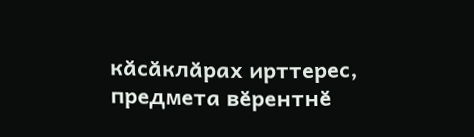кӑсӑклӑрах ирттерес, предмета вӗрентнӗ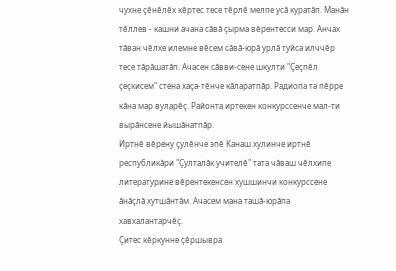чухне ҫӗнӗлӗх кӗртес тесе тӗрлӗ мелпе усӑ куратӑп. Манӑн тӗллев - кашни ачана сӑвӑ ҫырма вӗрентесси мар. Анчах тӑван чӗлхе илемне вӗсем сӑвӑ-юрӑ урлӑ туйса илччӗр тесе тӑрӑшатӑп. Ачасен сӑвви-сене шкулти "Ҫеҫпӗл ҫеҫкисем" стена хаҫа-тӗнче кӑларатпӑр. Радиопа та пӗрре кӑна мар вуларӗҫ. Районта иртекен конкурссенче мал-ти вырӑнсене йышӑнатпӑр.
Иртнӗ вӗрену ҫулӗнче эпӗ Канаш хулинче иртнӗ республикӑри "Ҫулталӑк учителӗ" тата чӑваш чӗлхипе литературине вӗрентекенсен хушшинчи конкурссене ӑнӑҫлӑ хутшӑнтӑм. Ачасем мана ташӑ-юрӑпа хавхалантарчӗҫ.
Ҫитес кӗркунне ҫӗршывра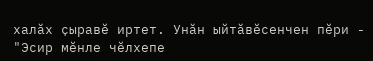халӑх ҫыравӗ иртет. Унӑн ыйтӑвӗсенчен пӗри - "Эсир мӗнле чӗлхепе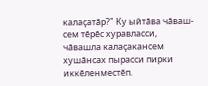калаҫатӑр?" Ку ыйтӑва чӑваш-сем тӗрӗс хуравласси, чӑвашла калаҫакансем хушӑнсах пырасси пирки иккӗленместӗп.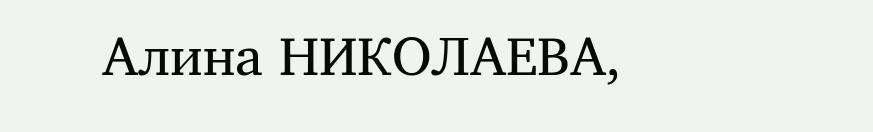Алина НИКОЛАЕВА,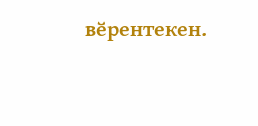вӗрентекен.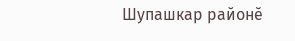Шупашкар районӗ